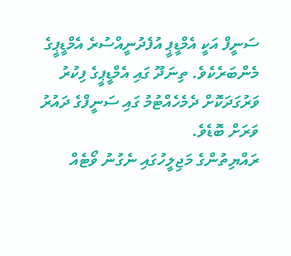ސަނީފް އަކީ އެމްޑީޕީ އުފެދުނީއްސުރެ އެމްޑީޕީގެ މެންބަރެކެވެ. ތިނަދޫ ގައި އެމްޑީޕީގެ ފިކުރު ވަރުގަދަކޮށް ދެމެހެއްޓުމު ގައި ސަނީފްގެ ދައުރު ވަރަށް ބޮޑެވެ.
ރައްޔިތުންގެ މަޖިލީހުގައި ނެގުނު ވޯޓެއް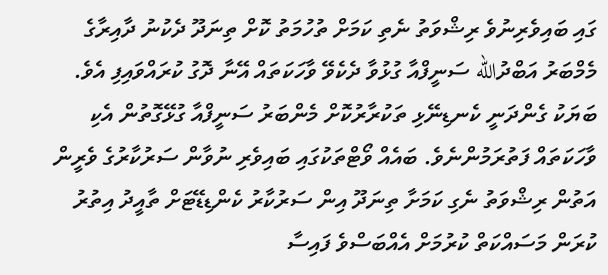ގައި ބައިވެރިނުވެ ރިޝްވަތު ނެތި ކަމަށް ތުހުމަތު ކޮށް ތިނަދޫ ދެކުނު ދާއިރާގެ މެމްބަރު އަބްދުالله ސަނީފްއާ ގުޅުވާ ދެކެވޭ ވާހަކަތައް އޭނާ ދޮގު ކުރައްވައިފި އެވެ.
ބަޔަކު ގެންދަނީ ކެނޑިނޭޅި ތަކުރާރުކޮށް މެންބަރު ސަނީފްއާ ގުޅޭގޮތުން އެކި ވާހަކަތައް ފަތުރަމުންނެވެ. ބައެއް ވޯޓްތަކުގައި ބައިވެރި ނުވާން ސަރުކާރުގެ ވެރީން އަތުން ރިޝްވަތު ނެގި ކަމަށާ ތިނަދޫ އިން ސަރުކާރު ކެންޑިޑޭޓަށް ތާއީދު އިތުރު ކުރަން މަސައްކަތް ކުރުމަށް އެއްބަސްވެ ފައިސާ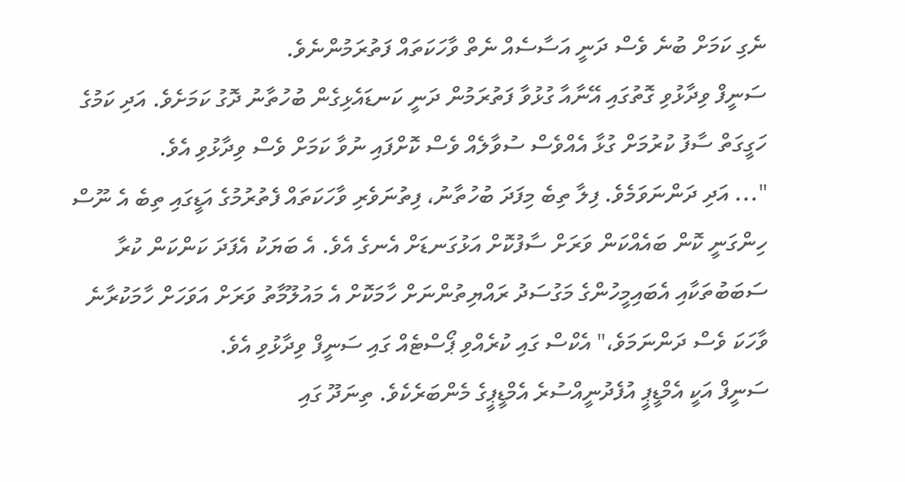ނެގި ކަމަށް ބުނެ ވެސް ދަނީ އަސާސެއް ނެތް ވާހަކަތައް ފަތުރަމުންނެވެ.
ސަނީފް ވިދާޅުވި ގޮތުގައި އޭނާއާ ގުޅުވާ ފަތުރަމުން ދަނީ ކަނޑައެޅިގެން ބުހުތާނު ދޮގު ކަމަށެވެ. އަދި ކަމުގެ ހަގީގަތް ސާފު ކުރުމަށް ގުޅާ އެއްވެސް ސުވާލެއް ވެސް ކޮށްފައި ނުވާ ކަމަށް ވެސް ވިދާޅުވި އެވެ.
"... އަދި ދަންނަވަމެވެ. ފިލާ ތިބެ މިފަދަ ބުހުތާނު، ފިތުނަވެރި ވާހަކަތައް ފެތުރުމުގެ އަޑީގައި ތިބެ އެ ނޫސް ހިންގަނީ ކޮން ބައެއްކަން ވަރަށް ސާފުކޮށް އަޅުގަނޑަށް އެނގެ އެވެ. އެ ބަޔަކު އެފަދަ ކަންކަން ކުރާ ސަބަބުތަކާއި އެބައިމީހުންގެ މަގުސަދު ރައްޔިތުންނަށް ހާމަކޮށް އެ މައުލޫމާތު ވަރަށް އަވަހަށް ހާމަކުރާނެ ވާހަކަ ވެސް ދަންނަމަވެ،" އެކްސް ގައި ކުރެއްވި ޕޯސްޓެއް ގައި ސަނީފް ވިދާޅުވި އެވެ.
ސަނީފް އަކީ އެމްޑީޕީ އުފެދުނީއްސުރެ އެމްޑީޕީގެ މެންބަރެކެވެ. ތިނަދޫ ގައި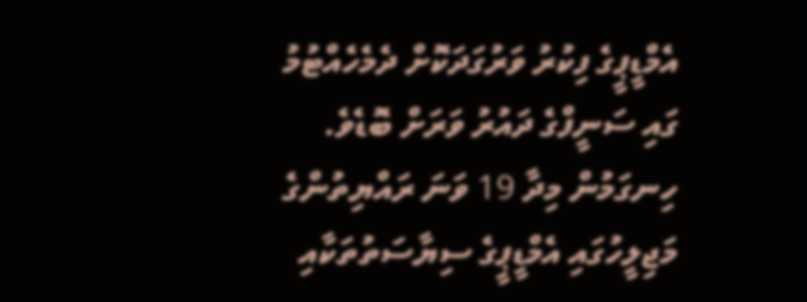އެމްޑީޕީގެ ފިކުރު ވަރުގަދަކޮށް ދެމެހެއްޓުމު ގައި ސަނީފްގެ ދައުރު ވަރަށް ބޮޑެވެ. ހިނގަމުން މިދާ 19 ވަނަ ރައްޔިތުންގެ މަޖިލީހުގައި އެމްޑީޕީގެ ސިޔާސަތުތަކާއި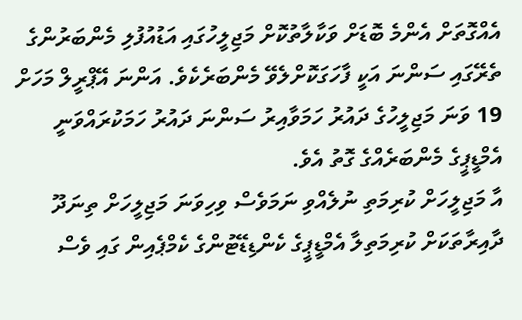އެއްގޮތަށް އެންމެ ބޮޑަށް ވަކާލާތުކޮށް މަޖިލީހުގައި އަޑުއުފުލި މެންބަރުންގެ ތެރޭގައި ސަންނަ އަކީ ފާހަގަކޮށްލެވޭ މެންބަރެކެވެ. އަންނަ އޭޕްރީލް މަހަށް 19 ވަނަ މަޖިލީހުގެ ދައުރު ހަމަވާއިރު ސަންނަ ދައުރު ހަމަކުރައްވަނީ އެމްޑީޕީގެ މެންބަރެއްގެ ގޮތު އެވެ.
އާ މަޖިލީހަށް ކުރިމަތި ނުލެއްވި ނަމަވެސް ވިހިވަނަ މަޖިލީހަށް ތިނަދޫ ދާއިރާތަކަށް ކުރިމަތިލާ އެމްޑީޕީގެ ކެންޑިޑޭޓުންގެ ކެމްޕެއިން ގައި ވެސް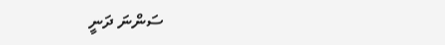ސަންނަ ދަނީ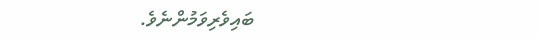ބައިވެރިވަމުންނެވެ.